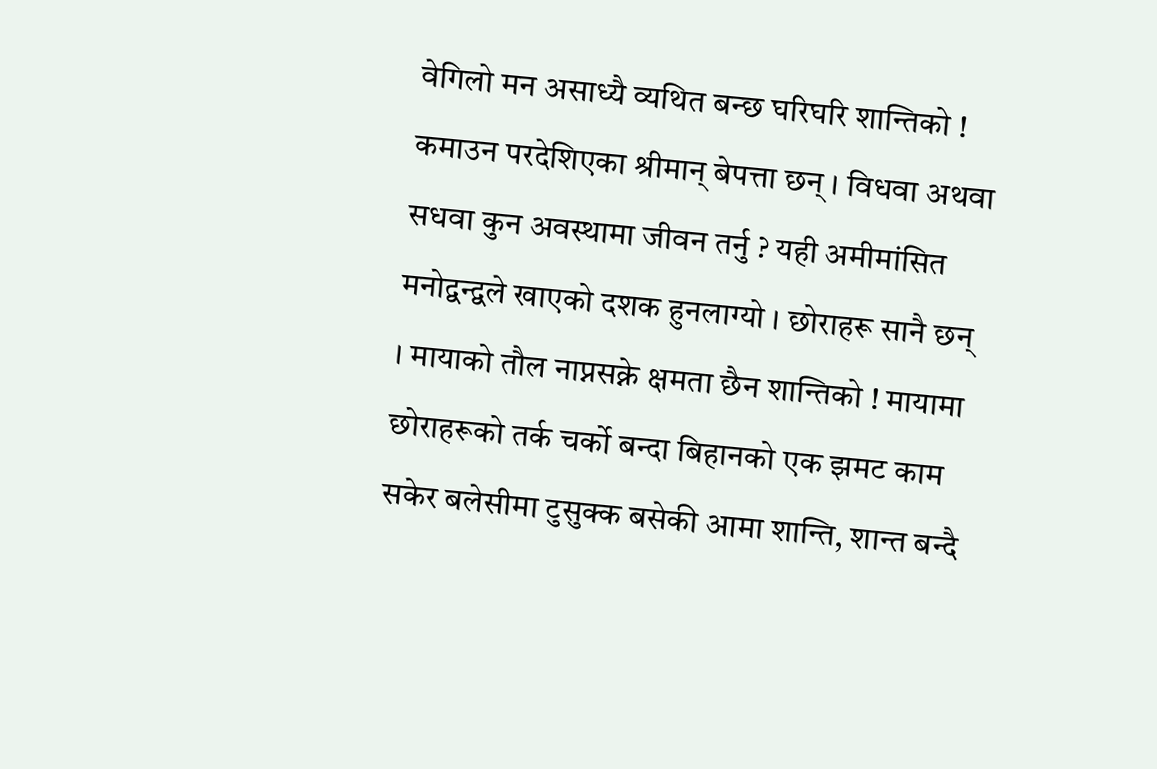वेगिलो मन असाध्यै व्यथित बन्छ घरिघरि शान्तिको ! कमाउन परदेशिएका श्रीमान् बेपत्ता छन् । विधवा अथवा सधवा कुन अवस्थामा जीवन तर्नु ? यही अमीमांसित मनोद्वन्द्वले खाएको दशक हुनलाग्यो । छोराहरू सानै छन् । मायाको तौल नाप्नसक्ने क्षमता छैन शान्तिको ! मायामा छोराहरूको तर्क चर्को बन्दा बिहानको एक झमट काम सकेर बलेसीमा टुसुक्क बसेकी आमा शान्ति, शान्त बन्दै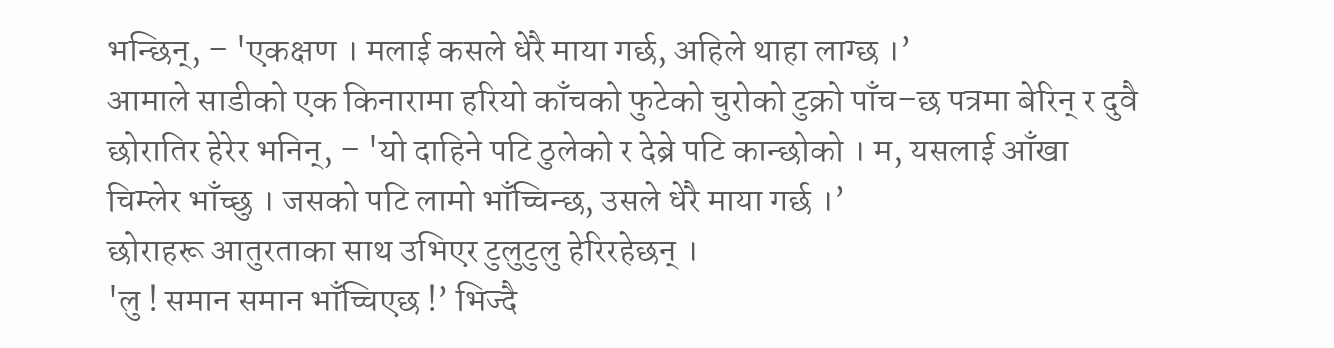भन्छिन्, – 'एकक्षण । मलाई कसले धेरै माया गर्छ, अहिले थाहा लाग्छ ।’
आमाले साडीको एक किनारामा हरियो काँचको फुटेको चुरोको टुक्रो पाँच–छ पत्रमा बेरिन् र दुवै छोरातिर हेरेर भनिन्, – 'यो दाहिने पटि ठुलेको र देब्रे पटि कान्छोको । म, यसलाई आँखा चिम्लेर भाँच्छु । जसको पटि लामो भाँच्चिन्छ, उसले धेरै माया गर्छ ।’
छोराहरू आतुरताका साथ उभिएर टुलुटुलु हेरिरहेछन् ।
'लु ! समान समान भाँच्चिएछ !’ भिज्दै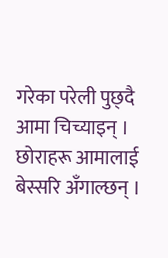गरेका परेली पुछ्दै आमा चिच्याइन् । छोराहरू आमालाई बेस्सरि अँगाल्छन् ।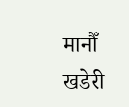मानौँ खडेरी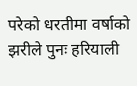परेको धरतीमा वर्षाको झरीले पुनः हरियाली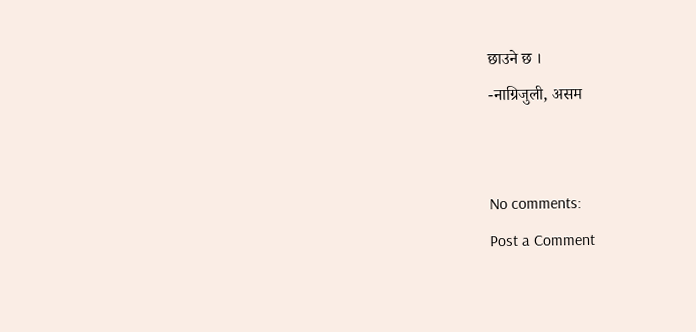छाउने छ ।
-नाग्रिजुली, असम


No comments:
Post a Comment